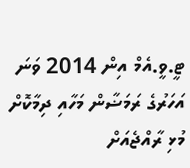ޓީ.ވީ.އެމް އިން 2014 ވަނަ އަހަރުގެ ރަމަޟާން މަހާއި ދިމާކޮށް މުޅި ރާއްޖެއަށް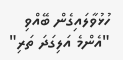ހުޅުވާލައިގެން ބޭއްވި "އެންމެ އަލިގަދަ ތަރި"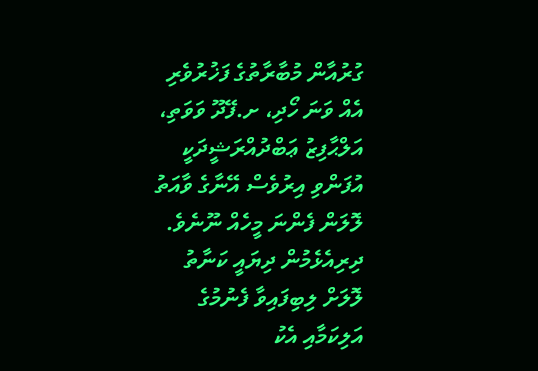ގުރުއާން މުބާރާތުގެ ފަޚުރުވެރި އެއް ވަނަ ހޯދި، ށ.ފޭދޫ ވަވަތި، އަލްޙާފިޒު ޢަބްދުއްރަޝީދަކީ އުފަންވި އިރުވެސް އޭނާގެ ވާއަތު ލޮލަން ފެންނަ މީހެއް ނޫނެވެ. ދިރިއެޅެމުން ދިޔައީ ކަނާތު ލޮލަށް ލިބިފައިވާ ފެނުމުގެ އަލިކަމާއި އެކު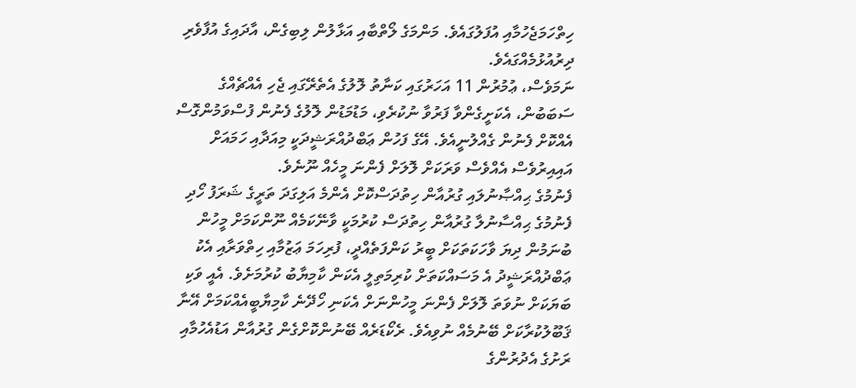ހިތްހަމަޖެހުމާއި އުފަލުގައެވެ. މަންމަގެ ލޯތްބާއި އަޅާލުން ލިބިގެން، އާދައިގެ އުފާވެރި ދިރުއުޅުމެއްގައެވެ.
ނަމަވެސް، ޢުމުރުން 11 އަހަރުގައި ކަނާތު ލޮލުގެ އެތެރޭގައި ޖެހި އެއްޗެއްގެ ސަބަބުން، އެކަށީގެންވާ ފަރުވާ ނުކުރެވި، މަޑުމަޑުން ލޮލުގެ ފެނުން ފުސްވަމުންގޮސް އެއްކޮށް ފެނުން ގެއްލުނީއެވެ. އޭގެ ފަހުން ޢަބްދުއްރަޝީދަކީ މިއަދާއި ހަމައަށް އައިއިރުވެސް އެއްވެސް ވަރަކަށް ލޮލަށް ފެންނަ މީހެއް ނޫނެވެ.
ފެނުމުގެ ޙިއްޞާނުލައި ގުރުއާން ހިތުދަސްކޮށް އެންމެ އަލިގަދަ ތަރީގެ ޝަރަފު ހޯދި
ފެނުމުގެ ޙިއްސާނުލާ ގުރުއާން ހިތުދަސް ކުރުމަކީ ވާނޭކަމެއް ނޫންކަމަށް މީހުން ބުނަމުން ދިޔަ ވާހަކަތަކަށް ބީރު ކަންފަތެއްދީ، ފުރިހަމަ ޢަޒުމާއި ހިތްވަރާއި އެކު ޢަބްދުއްރަޝީދު އެ މަސައްކަތަށް ކުރިމަތިލީ އެކަން ކާމިޔާބު ކުރުމަށެވެ. އެއީ ވަކި ބަޔަކަށް ނުވަތަ ލޮލަށް ފެންނަ މީހުންނަށް އެކަނި ހޯދޭނެ ކާމިޔާބީއެއްކަމަށް އޭނާ ޤަބޫލުކުރާކަށް ބޭނުމެއް ނުވިއެވެ. ރެކޯޑަރެއް ބޭނުންކޮށްގެން ގުރުއާން އަޑުއެހުމާއި ރަށުގެ އެދުރުންގެ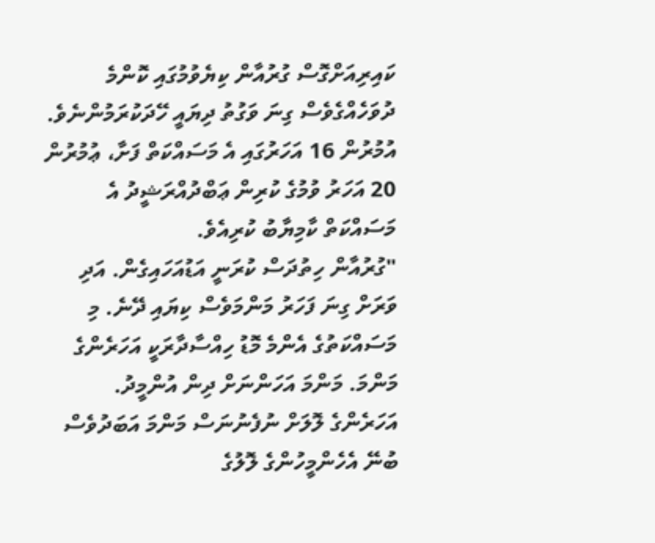ކައިރިއަށްގޮސް ގުރުއާން ކިޔެވުމުގައި ކޮންމެ ދުވަހެއްގެވެސް ގިނަ ވަގުތު ދިޔައީ ހޭދަކުރަމުންނެވެ. އުމުރުން 16 އަހަރުގައި އެ މަސައްކަތް ފަށާ، ޢުމުރުން 20 އަހަރު ވުމުގެ ކުރިން ޢަބްދުއްރަޝީދު އެ މަސައްކަތް ކާމިޔާބު ކުރިއެވެ.
"ގުރުއާން ހިތުދަސް ކުރަނީ އަޑުއަހައިގެން. އަދި ވަރަށް ގިނަ ފަހަރު މަންމަވެސް ކިޔައި ދޭނެ. މި މަސައްކަތުގެ އެންމެ މޮޑު ހިއްސާދާރަކީ އަހަރެންގެ މަންމަ. މަންމަ އަހަންނަށް ދިން އުންމީދު. އަހަރެންގެ ލޮލަށް ނުފެނުނަސް މަންމަ އަބަދުވެސް ބުނޭ އެހެންމީހުންގެ ލޮލުގެ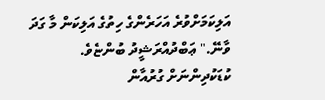އަލިކަމަށްވުރެ އަހަރެންގެ ހިތުގެ އަލިކަން މާ ގަދަ ވާނޭ." ޢަބްދުއްރަޝީދު ބުންޏެވެ.
ކުޑަކުދިންނަށް ގުރުއާން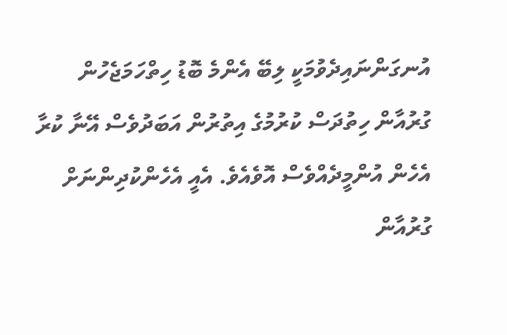އުނގަންނައިދެވުމަކީ ލިބޭ އެންމެ ބޮޑު ހިތްހަމަޖެހުން
ގުރުއާން ހިތުދަސް ކުރުމުގެ އިތުރުން އަބަދުވެސް އޭނާ ކުރާ އެހެން އުންމީދެއްވެސް އޮވެއެވެ. އެއީ އެހެންކުދިންނަށް ގުރުއާން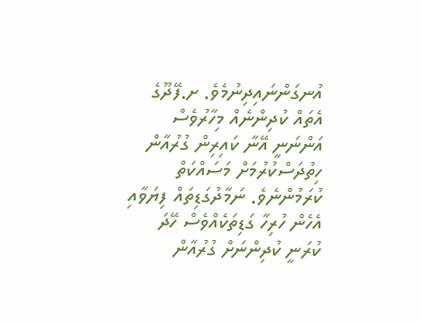އުނގަންނައިދިނުމެވެ. ށ.ފޭދޫގެ އެތައް ކުދިންނެއް މިހާރުވެސް އަންނަނީ އޭނާ ކައިރިން ގުރުއާން ހިތުދަސްކުރުމަށް މަސައްކަތް ކުރަމުންނެވެ. ނަމާދުގަޑިތައް ފިޔަވާއި އެހެން ހުރިހާ ގަޑިތަކެއްވެސް ހޭދަ ކުރަނީ ކުދިންނަށް ގުރުއާން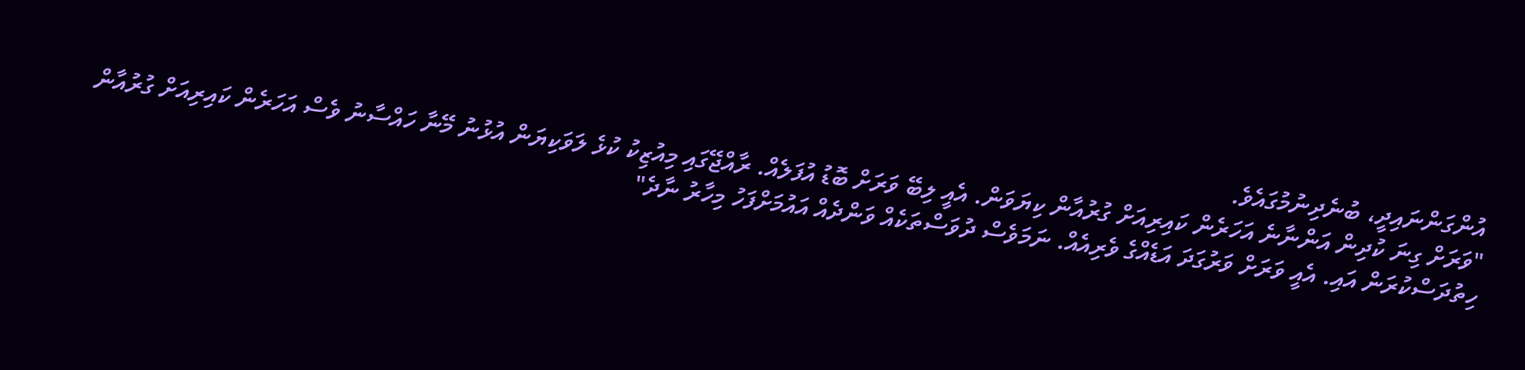އުންގަންނައިދީ، ބުނެދިނުމުގައެވެ.
"ވަރަށް ގިނަ ކުދިން އަންނާނެ އަހަރެން ކައިރިއަށް ގުރުއާން ކިޔަވަން. އެއީ ލިބޭ ވަރަށް ބޮޑު އުފަލެއް. ރާއްޖޭގައި މިއުޒިކު ކުޅެ ލަވަކިޔަން އުޅުނު މޭނާ ހައްސާނު ވެސް އަހަރެން ކައިރިއަށް ގުރުއާން ހިތުދަސްކުރަން އައި. އެއީ ވަރަށް ވަރުގަދަ އަޑެއްގެ ވެރިއެއް. ނަމަވެސް ދުވަސްތަކެއް ވަންދެއް އައުމަށްފަހު މިހާރު ނާދެ"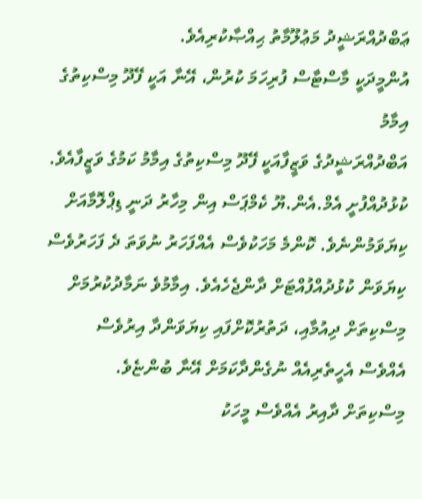ޢަބްދުއްރަޝީދު މަޢުލޫމާތު ޙިއްޞާކުރިއެވެ.
އުންމީދަކީ މާސްޓާސް ފުރިހަމަ ކުރުން، އޭނާ އަކީ ފޭދޫ މިސްކިތުގެ އިމާމު
އަބްދުއްރަޝީދުގެ ވަޒީފާއަކީ ފޭދޫ މިސްކިތުގެ އިމާމު ކަމުގެ ވަޒީފާއެވެ. ކުޅުދުއްފުށީ އެމް.އެން.ޔޫ ކެމްޕަސް އިން މިހާރު ދަނީ ޑިޕްލޮމާއަށް ކިޔަވަމުންނެވެ. ކޮންމެ މަހަކުވެސް އެއްފަހަރު ނުވަތަ ދެ ފަހަރުވެސް ކިޔަވަން ކުޅުދުއްފުއްޓަށް ދާންޖެހެއެވެ. އިމާމުވެ ނަމާދުކުރުމަށް މިސްކިތަށް ދިއުމާއި، ދަތުރުކޮށްފައި ކިޔަވަންދާ އިރުވެސް އެއްވެސް އެހީތެރިއެއް ނުގެންދާކަމަށް އޭނާ ބުންޏެވެ.
މިސްކިތަށް ދާއިރު އެއްވެސް މީހަކު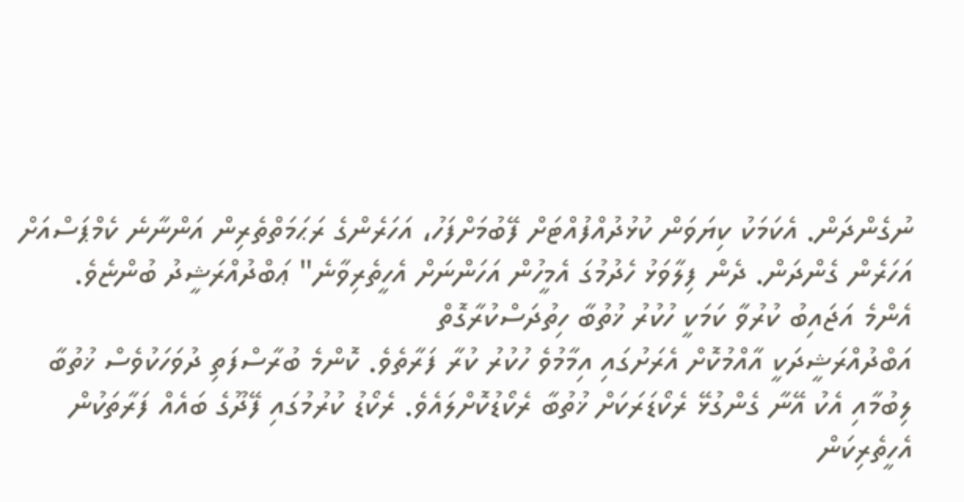ނުގެންދަން. އެކަމަކު ކިޔަވަން ކުޅުދުއްފުއްޓަށް ފޭބުމަށްފަހު، އަހަރެންގެ ރަޙަމަތްތެރިން އަންނާނެ ކެމްޕަސްއަށް އަހަރެން ގެންދަން. ދެން ފިލާވަޅު ހެދުމުގަ އެމީހުން އަހަންނަށް އެހީތެރިވާނެ" ޢަބްދުއްރަޝީދު ބުންޏެވެ.
އެންމެ އަޖައިބު ކުރުވާ ކަމަކީ ހުކުރު ޚުތުބާ ހިތުދަސްކުރާގޮތް
އަބްދުއްރަޝީދަކީ އާއްމުކޮށް އެރަށުގައި އިމާމުވެ ހުކުރު ކުރާ ފަރާތެވެ. ކޮންމެ ބުރާސްފަތި ދުވަހަކުވެސް ޚުތުބާ ލިބުމާއި އެކު އޭނާ ގެންގުޅޭ ރެކޯޑަރަކަށް ޚުތުބާ ރެކޯޑުކޮށްލައެވެ. ރެކޯޑު ކުރުމުގައި ފޭދޫގެ ބައެއް ފަރާތަކުން އެހީތެރިކަން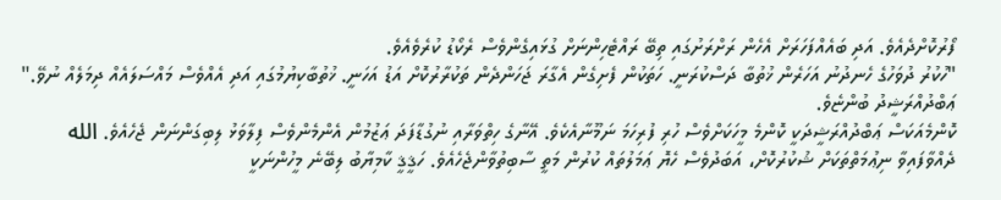ފޯރުކޮށްދެއެވެ. އަދި ބައެއްފަހަރަށް އެހެން ރަށްރަށުގައި ތިބޭ ރައްޓެހިންނަށް ގުޅައިގެންވެސް ރެކޯޑު ކުރެވެއެވެ.
"ހުކުރު ދުވަހުގެ ހެނދުނު އަހަރެން ޚުތުބާ ދަސްކުރަނީ. ހަތަކުން ފެށިގެން އެގާރަ ޖަހަންދެން ތަކުރާރުކޮށް އަޑު އަހަނީ. ޚުތުބާކިޔުމުގައި އަދި އެއްވެސް މައްސަލައެއް ދިމަލެއް ނުވޭ." ޢަބްދުއްރަޝީދު ބުންޏެވެ.
ކޮންމެއަކަސް ޢަބްދުއްރަޝީދަކީ ކޮންމެ މީހަކަށްވެސް ހުރި ފުރިހަމަ ނަމޫނާއެކެވެ. އޭނާގެ ހިތްވަރާއި ނުގުޑާފަދަ ޢަޒުމުން އެންމެންވެސް ފިލާވަޅު ލިބިގަންނަން ޖެހެއެވެ. الله ދެއްވާފައިވާ ނިޢުމަތްތަކަށް ޝުކުރުކޮށް، އަބަދުވެސް ހެޔޮ ޢަމަލުތައް ކުރުން މަތީ ސާބިތުވާންޖެހެއެވެ. ހަޤީޤީ ކާމިޔާބު ލިބޭނެ މީހުންނަކީ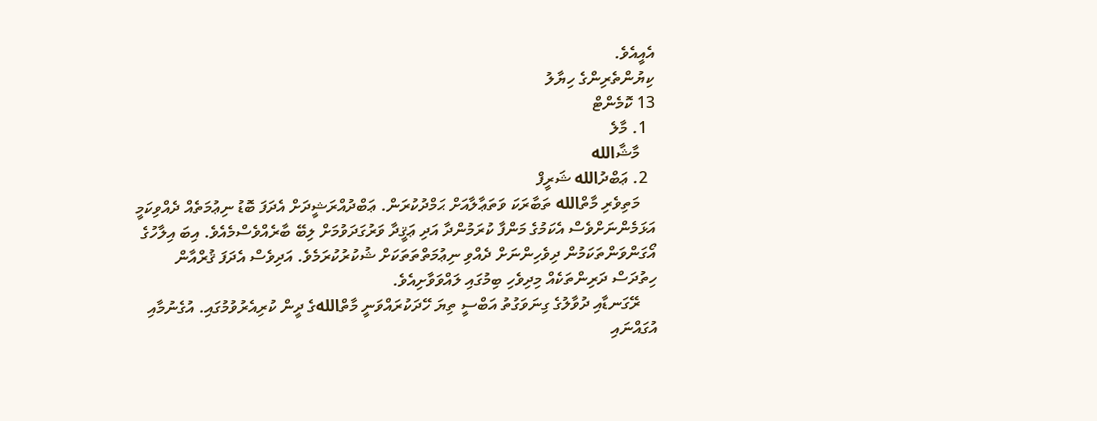އެއީއެވެ.
ކިޔުންތެރިންގެ ހިޔާލު
13 ކޮމެންޓް
  1. މާލެ
    މާޝާالله
  2. ޢަބްދުالله ޝަރީފް
    މަތިވެރި މާތްالله ތަބާރަކަ ވަތަޢާލާއަށް ޙަމްދުކުރަން. ޢަބްދުއްރަޝީދަށް އެދަފަ ބޮޑު ނިޢުމަތެއް ދެއްވިކަމީ އަޅަމެންނަށްވެސް އެކަމުގެ މަންފާ ކުރަމުންދާ އަދި ޢަޤީދާ ވަރުގަދަވުމަށް ލިބޭ ބާރެއްވެސްމެއެވެ. އިބަ އިލާހުގެ އޯގަންވަންތަކަމުން ދިވެހިންނަށް ދެއްވި ނިޢުމަތްތަތަކަށް ޝުކުރުކުރަމެވެ. އަދިވެސް އެދަފަ ޤުރްއާން ހިތުދަސް ދަރިންތަކެއް މިދިވެހި ބިމުގައި ލައްވަވާށިއެވެ.
    ރޭގަނޑާއި ދުވާލުގެ ގިނަވަގުތު އަބްސީ ތިޔަ ހޭދަކުރައްވަނީ މާތްاللهގެ ދީން ކުރިއެރުވުމުގައި. އުގެނުމާއި އުގައްނައި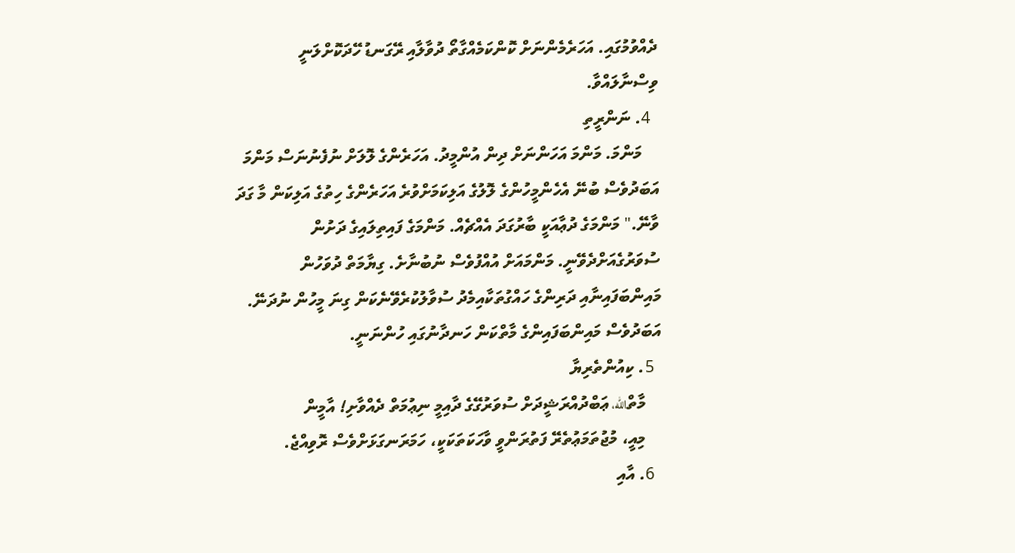ދެއްވުމުގައި. އަހަރެމެންނަށް ކޮންކަމެއްގާތޯ ދުވާލާއި ރޭގަނޑު ހޭދަކޮށްލަނީ ވިސްނާލައްވާ.
  4. ނަންރީތި
    މަންމަ. މަންމަ އަހަންނަށް ދިން އުންމީދު. އަހަރެންގެ ލޮލަށް ނުފެނުނަސް މަންމަ އަބަދުވެސް ބުނޭ އެހެންމީހުންގެ ލޮލުގެ އަލިކަމަށްވުރެ އަހަރެންގެ ހިތުގެ އަލިކަން މާ ގަދަ ވާނޭ." މަންމަގެ ދުޢާއަކީ ބާރުގަދަ އެއްޗެއް. މަންމަގެ ފައިތިލައިގެ ދަށުން ސުވަރުގެއަށްދެވޭނީ. މަންމައަށް އުއްފުވެސް ނުބުނާށެ. ގިޔާމަތް ދުވަހުން މައިންބަފައިނާއި ދަރިންގެ ހައްގުތަކާއިމެދު ސުވާލުކުރެވޭނެކަން ގިނަ މީހުން ނުދަނޭ. އަބަދުވެސް މައިންބަފައިންގެ މާތްކަން ހަނދާނުގައި ހުންނަނީ.
  5. ކިއުންތެރިޔާ
    މާތްالله، ޢަބްދުއްރަޝީދަށް ސުވަރުގޭގެ ދާއިމީ ނިޢުމަތް ދެއްވާށި! އާމީން
    މިއީ، މުޖުތަމަޢުތެރޭ ފަތުރަންވީ ވާހަކަތަކަކީ، ހަމަރަނގަޅަށްވެސް ރޮވިއްޖެ.
  6. އާއި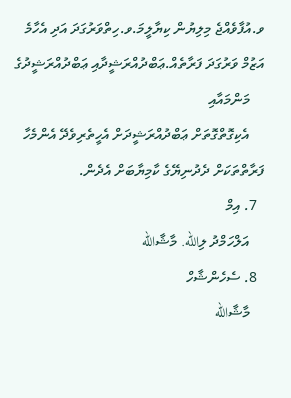ވ.އުފާވެއްޖެ މިލިޔުން ކިޔާލީމަ.ވ.ހިތްވަރުގަދަ އަދި އެހާމެ އަޒުމް ވަރުގަދަ ފަރާތެއް.ޢަބްދުއްރަޝީދާއި ޢަބްދުއްރަޝީދުގެ
    މަންމައާއި
    އެކިގޮތްގޮތަށް ޢަބްދުއްރަޝީދަށް އެހީތެރިވެދޭ އެންމެހާ ފަރާތްތަކަށް ދެދުނިޔޭގެ ކާމިޔާބަށް އެދެން.
  7. އިމް
    އަލްހަމްދު ލިالله. މާޝާالله
  8. ސެހެންޝާހް
    މާޝާالله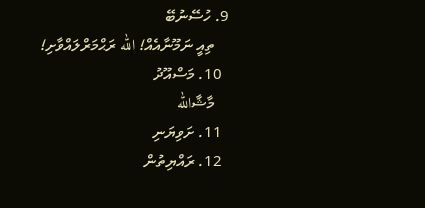9. ހުސޭނުބޭ
    ތިއީ ނަމޫނާއެއް! الله ރަޙްމަރްލައްވާށި!
  10. މަސްއޫދު
    މާޝާالله
  11. ށަވިޔަނި
  12. ރައްޔިތުން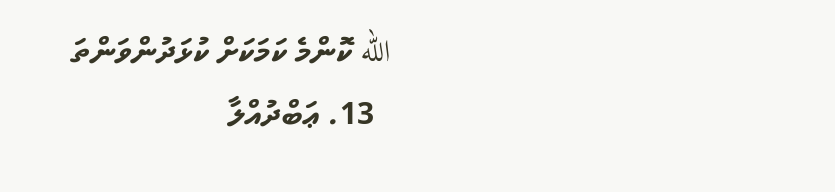الله ކޮންމެ ކަމަކަށް ކުޅަދުންވަންތަ
  13. ޢަބްދުއްލާ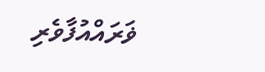ޥަރައްއުފާވެރި